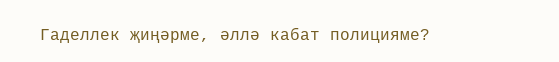Гаделлек җиңәрме, әллә кабат полицияме?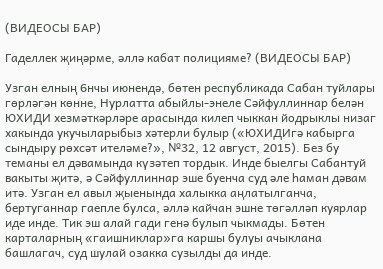(ВИДЕОСЫ БАР)

Гаделлек җиңәрме, әллә кабат полицияме? (ВИДЕОСЫ БАР)

Узган елның 6нчы июнендә, бөтен республикада Сабан туйлары гөрләгән көнне, Нурлатта абыйлы-энеле Сәйфуллиннар белән ЮХИДИ хезмәткәрләре арасында килеп чыккан йодрыклы низаг хакында укучыларыбыз хәтерли булыр («ЮХИДИгә кабырга сындыру рөхсәт ителәме?», №32, 12 август, 2015). Без бу теманы ел дәвамында күзәтеп тордык. Инде быелгы Сабантуй вакыты җитә, ә Сәйфуллиннар эше буенча суд әле һаман дәвам итә. Узган ел авыл җыенында халыкка аңлатылганча, бертуганнар гаепле булса, әллә кайчан эшне төгәлләп куярлар иде инде. Тик эш алай гади генә булып чыкмады. Бөтен карталарның «гаишниклар»га каршы булуы ачыклана башлагач, суд шулай озакка сузылды да инде.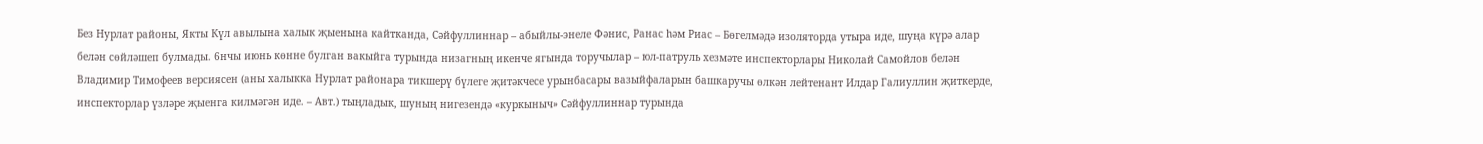Без Нурлат районы, Якты Күл авылына халык җыенына кайтканда, Сәйфуллиннар – абыйлы-энеле Фәнис, Ранас һәм Риас – Бөгелмәдә изоляторда утыра иде, шуңа күрә алар белән сөйләшеп булмады. 6нчы июнь көнне булган вакыйга турында низагның икенче ягында торучылар – юл-патруль хезмәте инспекторлары Николай Самойлов белән Владимир Тимофеев версиясен (аны халыкка Нурлат районара тикшерү бүлеге җитәкчесе урынбасары вазыйфаларын башкаручы өлкән лейтенант Илдар Галиуллин җиткерде, инспекторлар үзләре җыенга килмәгән иде. – Авт.) тыңладык, шуның нигезендә «куркыныч» Сәйфуллиннар турында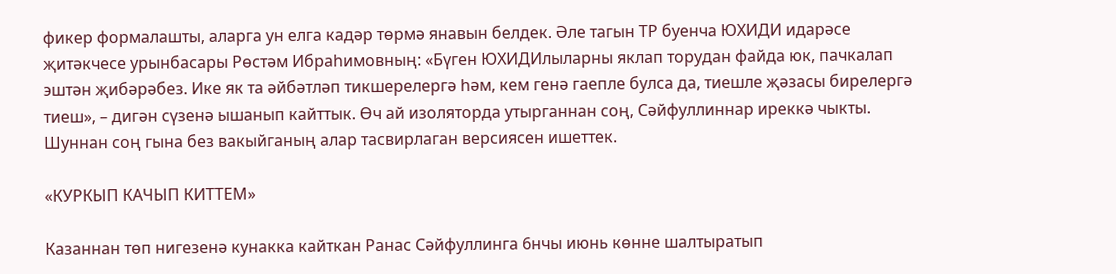фикер формалашты, аларга ун елга кадәр төрмә янавын белдек. Әле тагын ТР буенча ЮХИДИ идарәсе җитәкчесе урынбасары Рөстәм Ибраһимовның: «Бүген ЮХИДИлыларны яклап торудан файда юк, пачкалап эштән җибәрәбез. Ике як та әйбәтләп тикшерелергә һәм, кем генә гаепле булса да, тиешле җәзасы бирелергә тиеш», – дигән сүзенә ышанып кайттык. Өч ай изоляторда утырганнан соң, Сәйфуллиннар иреккә чыкты. Шуннан соң гына без вакыйганың алар тасвирлаган версиясен ишеттек.

«КУРКЫП КАЧЫП КИТТЕМ»

Казаннан төп нигезенә кунакка кайткан Ранас Сәйфуллинга 6нчы июнь көнне шалтыратып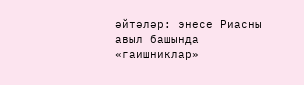әйтәләр: энесе Риасны авыл башында «гаишниклар»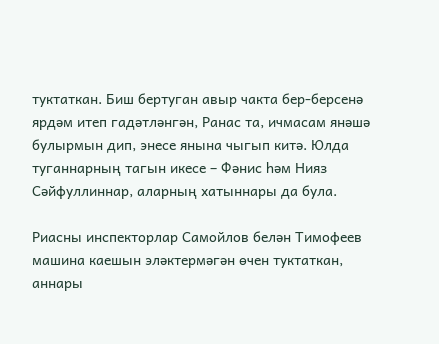туктаткан. Биш бертуган авыр чакта бер-берсенә ярдәм итеп гадәтләнгән, Ранас та, ичмасам янәшә булырмын дип, энесе янына чыгып китә. Юлда туганнарның тагын икесе – Фәнис һәм Нияз Сәйфуллиннар, аларның хатыннары да була.

Риасны инспекторлар Самойлов белән Тимофеев машина каешын эләктермәгән өчен туктаткан, аннары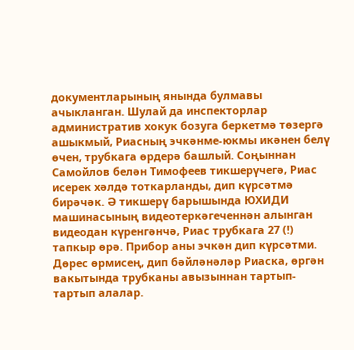документларының янында булмавы ачыкланган. Шулай да инспекторлар административ хокук бозуга беркетмә төзергә ашыкмый, Риасның эчкәнме-юкмы икәнен белү өчен, трубкага өрдерә башлый. Соңыннан Самойлов белән Тимофеев тикшерүчегә, Риас исерек хәлдә тоткарланды, дип күрсәтмә бирәчәк. Ә тикшерү барышында ЮХИДИ машинасының видеотеркәгеченнән алынган видеодан күренгәнчә, Риас трубкага 27 (!) тапкыр өрә. Прибор аны эчкән дип күрсәтми. Дөрес өрмисең, дип бәйләнәләр Риаска, өргән вакытында трубканы авызыннан тартып-тартып алалар.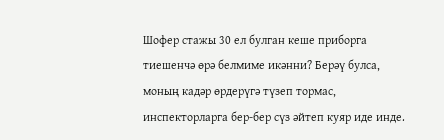Шофер стажы 30 ел булган кеше приборга тиешенчә өрә белмиме икәнни? Берәү булса, моның кадәр өрдерүгә түзеп тормас, инспекторларга бер-бер сүз әйтеп куяр иде инде.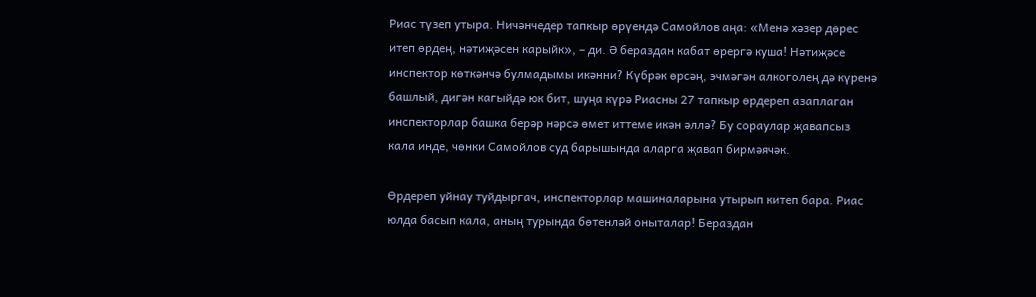Риас түзеп утыра. Ничәнчедер тапкыр өрүендә Самойлов аңа: «Менә хәзер дөрес итеп өрдең, нәтиҗәсен карыйк», – ди. Ә бераздан кабат өрергә куша! Нәтиҗәсе инспектор көткәнчә булмадымы икәнни? Күбрәк өрсәң, эчмәгән алкоголең дә күренә башлый, дигән кагыйдә юк бит, шуңа күрә Риасны 27 тапкыр өрдереп азаплаган инспекторлар башка берәр нәрсә өмет иттеме икән әллә? Бу сораулар җавапсыз кала инде, чөнки Самойлов суд барышында аларга җавап бирмәячәк.

Өрдереп уйнау туйдыргач, инспекторлар машиналарына утырып китеп бара. Риас юлда басып кала, аның турында бөтенләй оныталар! Бераздан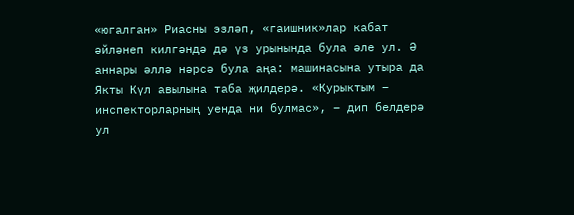«югалган» Риасны эзләп, «гаишник»лар кабат әйләнеп килгәндә дә үз урынында була әле ул. Ә аннары әллә нәрсә була аңа: машинасына утыра да Якты Күл авылына таба җилдерә. «Курыктым – инспекторларның уенда ни булмас», – дип белдерә ул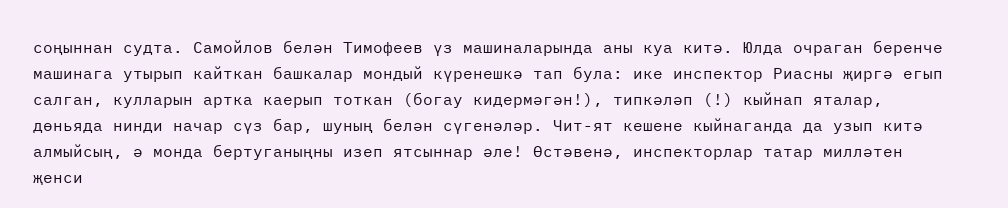соңыннан судта. Самойлов белән Тимофеев үз машиналарында аны куа китә. Юлда очраган беренче машинага утырып кайткан башкалар мондый күренешкә тап була: ике инспектор Риасны җиргә егып салган, кулларын артка каерып тоткан (богау кидермәгән!), типкәләп (!) кыйнап яталар, дөньяда нинди начар сүз бар, шуның белән сүгенәләр. Чит-ят кешене кыйнаганда да узып китә алмыйсың, ә монда бертуганыңны изеп ятсыннар әле! Өстәвенә, инспекторлар татар милләтен җенси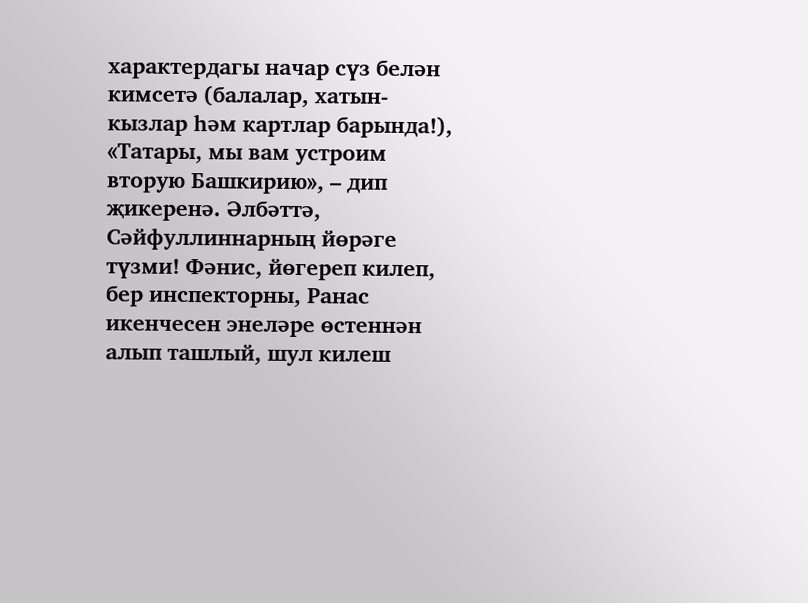характердагы начар сүз белән кимсетә (балалар, хатын-кызлар һәм картлар барында!), «Татары, мы вам устроим вторую Башкирию», – дип җикеренә. Әлбәттә, Сәйфуллиннарның йөрәге түзми! Фәнис, йөгереп килеп, бер инспекторны, Ранас икенчесен энеләре өстеннән алып ташлый, шул килеш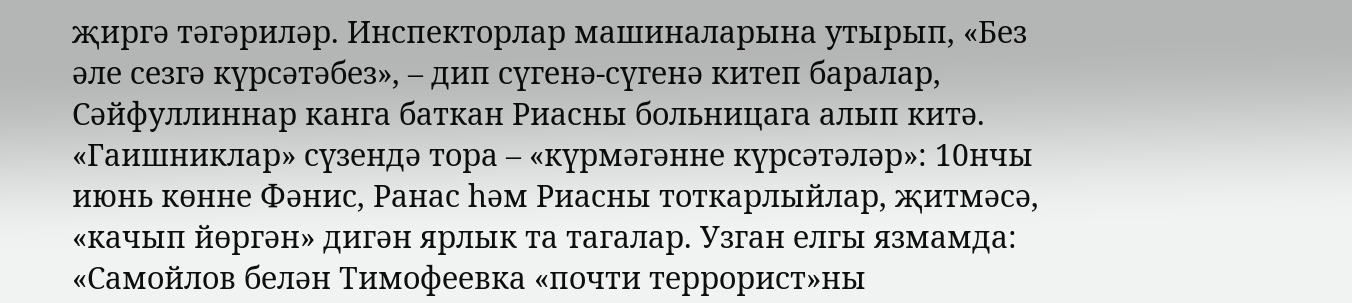җиргә тәгәриләр. Инспекторлар машиналарына утырып, «Без әле сезгә күрсәтәбез», – дип сүгенә-сүгенә китеп баралар, Сәйфуллиннар канга баткан Риасны больницага алып китә. «Гаишниклар» сүзендә тора – «күрмәгәнне күрсәтәләр»: 10нчы июнь көнне Фәнис, Ранас һәм Риасны тоткарлыйлар, җитмәсә, «качып йөргән» дигән ярлык та тагалар. Узган елгы язмамда: «Самойлов белән Тимофеевка «почти террорист»ны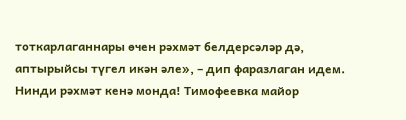тоткарлаганнары өчен рәхмәт белдерсәләр дә, аптырыйсы түгел икән әле», – дип фаразлаган идем. Нинди рәхмәт кенә монда! Тимофеевка майор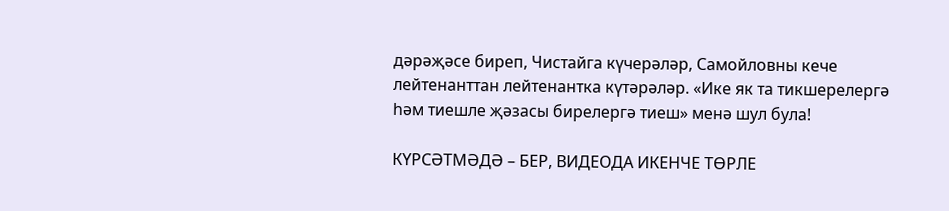дәрәҗәсе биреп, Чистайга күчерәләр, Самойловны кече лейтенанттан лейтенантка күтәрәләр. «Ике як та тикшерелергә һәм тиешле җәзасы бирелергә тиеш» менә шул була!

КҮРСӘТМӘДӘ – БЕР, ВИДЕОДА ИКЕНЧЕ ТӨРЛЕ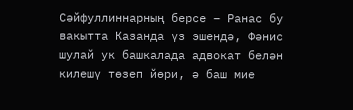Сәйфуллиннарның берсе – Ранас бу вакытта Казанда үз эшендә, Фәнис шулай ук башкалада адвокат белән килешү төзеп йөри, ә баш мие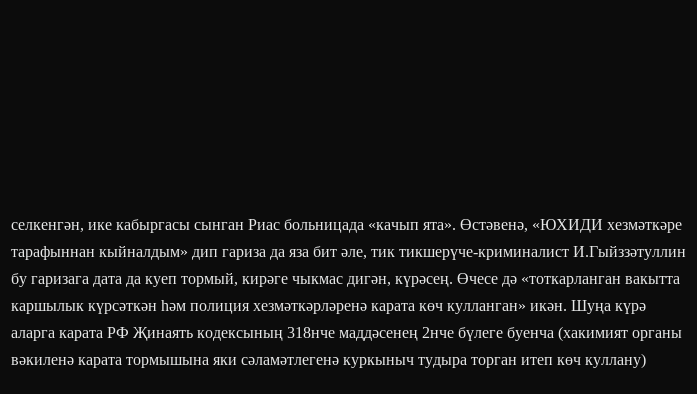селкенгән, ике кабыргасы сынган Риас больницада «качып ята». Өстәвенә, «ЮХИДИ хезмәткәре тарафыннан кыйналдым» дип гариза да яза бит әле, тик тикшерүче-криминалист И.Гыйззәтуллин бу гаризага дата да куеп тормый, кирәге чыкмас дигән, күрәсең. Өчесе дә «тоткарланган вакытта каршылык күрсәткән һәм полиция хезмәткәрләренә карата көч кулланган» икән. Шуңа күрә аларга карата РФ Җинаять кодексының 318нче маддәсенең 2нче бүлеге буенча (хакимият органы вәкиленә карата тормышына яки сәламәтлегенә куркыныч тудыра торган итеп көч куллану)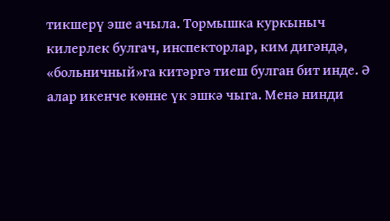тикшерү эше ачыла. Тормышка куркыныч килерлек булгач, инспекторлар, ким дигәндә, «больничный»га китәргә тиеш булган бит инде. Ә алар икенче көнне үк эшкә чыга. Менә нинди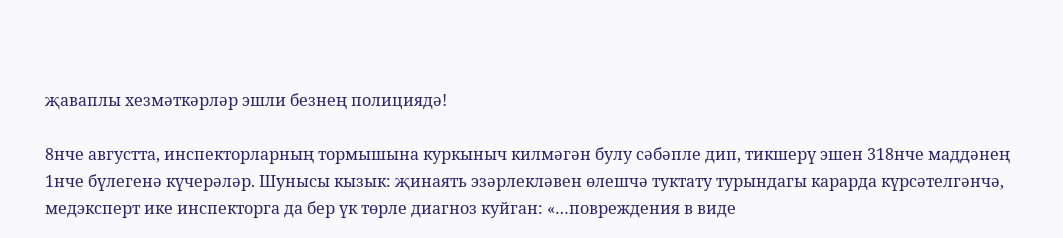җаваплы хезмәткәрләр эшли безнең полициядә!

8нче августта, инспекторларның тормышына куркыныч килмәгән булу сәбәпле дип, тикшерү эшен 318нче маддәнең 1нче бүлегенә күчерәләр. Шунысы кызык: җинаять эзәрлекләвен өлешчә туктату турындагы карарда күрсәтелгәнчә, медэксперт ике инспекторга да бер үк төрле диагноз куйган: «…повреждения в виде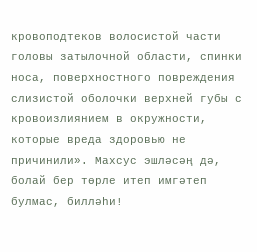кровоподтеков волосистой части головы затылочной области, спинки носа, поверхностного повреждения слизистой оболочки верхней губы с кровоизлиянием в окружности, которые вреда здоровью не причинили». Махсус эшләсәң дә, болай бер төрле итеп имгәтеп булмас, билләһи!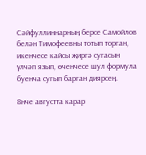Сәйфуллиннарның берсе Самойлов белән Тимофеевны тотып торган, икенчесе кайсы җиргә сугасын үлчәп язып, өченчесе шул формула буенча сугып барган диярсең.

8нче августта карар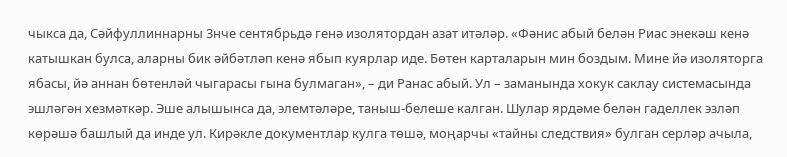чыкса да, Сәйфуллиннарны 3нче сентябрьдә генә изолятордан азат итәләр. «Фәнис абый белән Риас энекәш кенә катышкан булса, аларны бик әйбәтләп кенә ябып куярлар иде. Бөтен карталарын мин боздым. Мине йә изоляторга ябасы, йә аннан бөтенләй чыгарасы гына булмаган», – ди Ранас абый. Ул – заманында хокук саклау системасында эшләгән хезмәткәр. Эше алышынса да, элемтәләре, таныш-белеше калган. Шулар ярдәме белән гаделлек эзләп көрәшә башлый да инде ул. Кирәкле документлар кулга төшә, моңарчы «тайны следствия» булган серләр ачыла,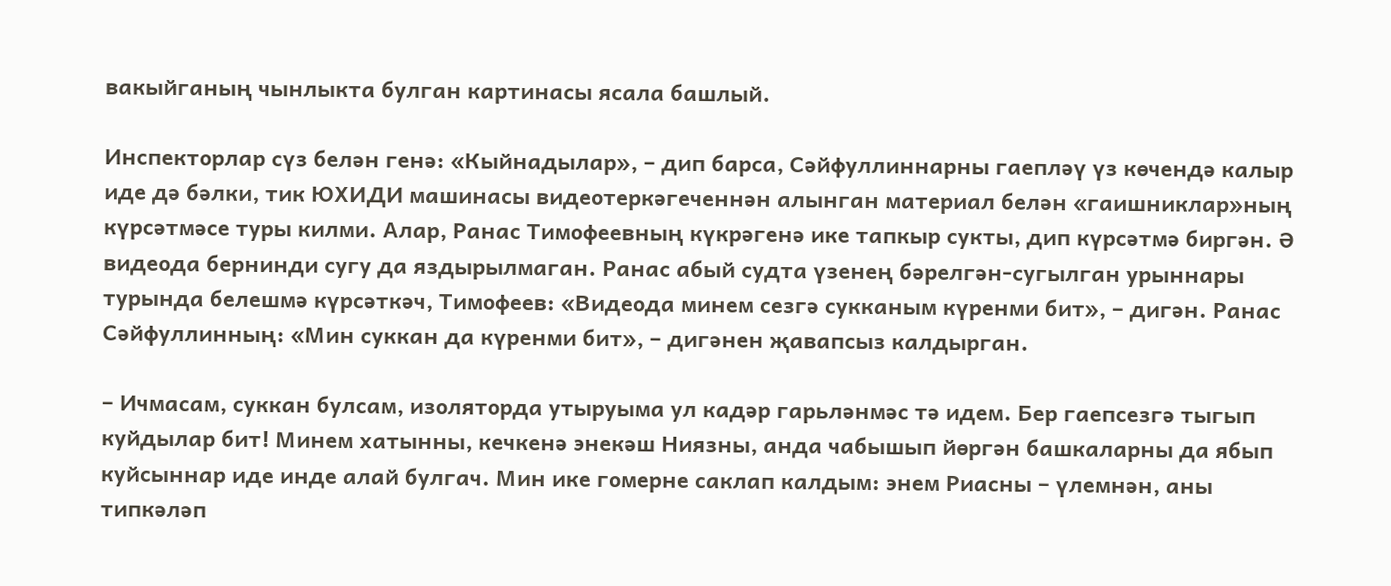вакыйганың чынлыкта булган картинасы ясала башлый.

Инспекторлар сүз белән генә: «Кыйнадылар», – дип барса, Сәйфуллиннарны гаепләү үз көчендә калыр иде дә бәлки, тик ЮХИДИ машинасы видеотеркәгеченнән алынган материал белән «гаишниклар»ның күрсәтмәсе туры килми. Алар, Ранас Тимофеевның күкрәгенә ике тапкыр сукты, дип күрсәтмә биргән. Ә видеода бернинди сугу да яздырылмаган. Ранас абый судта үзенең бәрелгән-сугылган урыннары турында белешмә күрсәткәч, Тимофеев: «Видеода минем сезгә сукканым күренми бит», – дигән. Ранас Сәйфуллинның: «Мин суккан да күренми бит», – дигәнен җавапсыз калдырган.

– Ичмасам, суккан булсам, изоляторда утыруыма ул кадәр гарьләнмәс тә идем. Бер гаепсезгә тыгып куйдылар бит! Минем хатынны, кечкенә энекәш Ниязны, анда чабышып йөргән башкаларны да ябып куйсыннар иде инде алай булгач. Мин ике гомерне саклап калдым: энем Риасны – үлемнән, аны типкәләп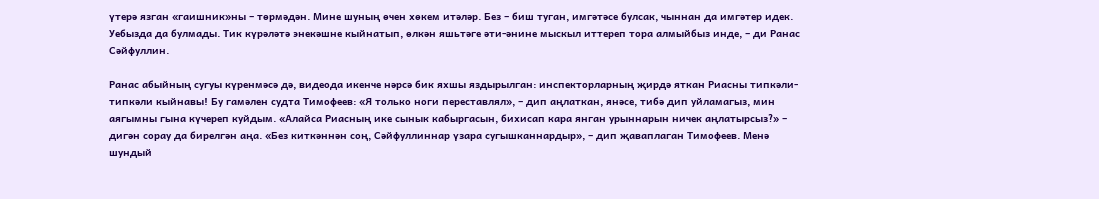үтерә язган «гаишник»ны – төрмәдән. Мине шуның өчен хөкем итәләр. Без – биш туган, имгәтәсе булсак, чыннан да имгәтер идек. Уебызда да булмады. Тик күрәләтә энекәшне кыйнатып, өлкән яшьтәге әти-әнине мыскыл иттереп тора алмыйбыз инде, – ди Ранас Сәйфуллин.

Ранас абыйның сугуы күренмәсә дә, видеода икенче нәрсә бик яхшы яздырылган: инспекторларның җирдә яткан Риасны типкәли-типкәли кыйнавы! Бу гамәлен судта Тимофеев: «Я только ноги переставлял», – дип аңлаткан, янәсе, тибә дип уйламагыз, мин аягымны гына күчереп куйдым. «Алайса Риасның ике сынык кабыргасын, бихисап кара янган урыннарын ничек аңлатырсыз?» – дигән сорау да бирелгән аңа. «Без киткәннән соң, Сәйфуллиннар үзара сугышканнардыр», – дип җаваплаган Тимофеев. Менә шундый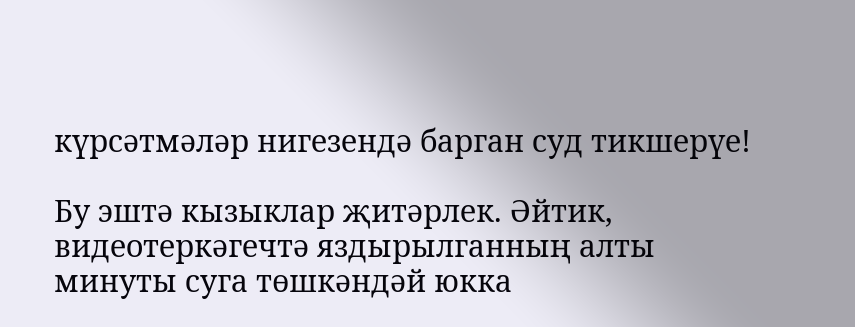күрсәтмәләр нигезендә барган суд тикшерүе!

Бу эштә кызыклар җитәрлек. Әйтик, видеотеркәгечтә яздырылганның алты минуты суга төшкәндәй юкка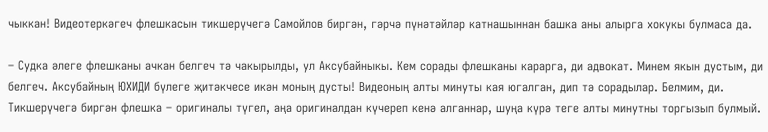чыккан! Видеотеркәгеч флешкасын тикшерүчегә Самойлов биргән, гәрчә пүнәтәйләр катнашыннан башка аны алырга хокукы булмаса да.

– Судка әлеге флешканы ачкан белгеч тә чакырылды, ул Аксубайныкы. Кем сорады флешканы карарга, ди адвокат. Минем якын дустым, ди белгеч. Аксубайның ЮХИДИ бүлеге җитәкчесе икән моның дусты! Видеоның алты минуты кая югалган, дип тә сорадылар. Белмим, ди. Тикшерүчегә биргән флешка – оригиналы түгел, аңа оригиналдан күчереп кенә алганнар, шуңа күрә теге алты минутны торгызып булмый.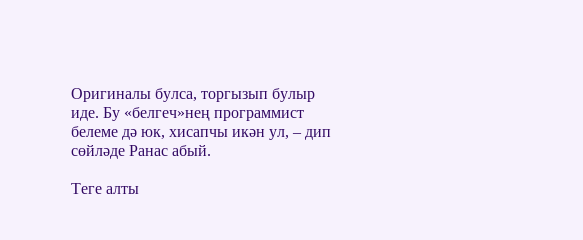Оригиналы булса, торгызып булыр иде. Бу «белгеч»нең программист белеме дә юк, хисапчы икән ул, – дип сөйләде Ранас абый.

Теге алты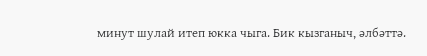минут шулай итеп юкка чыга. Бик кызганыч, әлбәттә.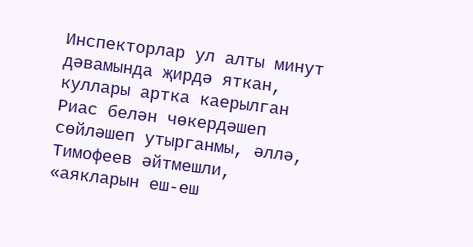Инспекторлар ул алты минут дәвамында җирдә яткан, куллары артка каерылган Риас белән чөкердәшеп сөйләшеп утырганмы, әллә, Тимофеев әйтмешли, «аякларын еш-еш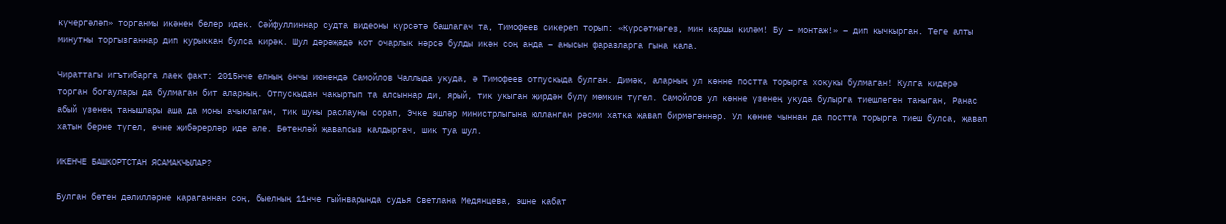күчергәләп» торганмы икәнен белер идек. Сәйфуллиннар судта видеоны күрсәтә башлагач та, Тимофеев сикереп торып: «Күрсәтмәгез, мин каршы киләм! Бу – монтаж!» – дип кычкырган. Теге алты минутны торгызганнар дип курыккан булса кирәк. Шул дәрәҗәдә кот очарлык нәрсә булды икән соң анда – анысын фаразларга гына кала.

Чираттагы игътибарга лаек факт: 2015нче елның 6нчы июнендә Самойлов Чаллыда укуда, ә Тимофеев отпускыда булган. Димәк, аларның ул көнне постта торырга хокукы булмаган! Кулга кидерә торган богаулары да булмаган бит аларның. Отпускыдан чакыртып та алсыннар ди, ярый, тик укыган җирдән бүлү мөмкин түгел. Самойлов ул көнне үзенең укуда булырга тиешлеген таныган, Ранас абый үзенең танышлары аша да моны ачыклаган, тик шуны раслауны сорап, Эчке эшләр министрлыгына юлланган рәсми хатка җавап бирмәгәннәр. Ул көнне чыннан да постта торырга тиеш булса, җавап хатын берне түгел, өчне җибәрерләр иде әле. Бөтенләй җавапсыз калдыргач, шик туа шул.

ИКЕНЧЕ БАШКОРТСТАН ЯСАМАКЧЫЛАР?

Булган бөтен дәлилләрне караганнан соң, быелның 11нче гыйнварында судья Светлана Медянцева, эшне кабат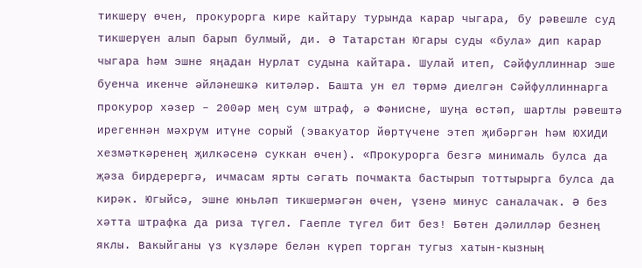тикшерү өчен, прокурорга кире кайтару турында карар чыгара, бу рәвешле суд тикшерүен алып барып булмый, ди. Ә Татарстан Югары суды «була» дип карар чыгара һәм эшне яңадан Нурлат судына кайтара. Шулай итеп, Сәйфуллиннар эше буенча икенче әйләнешкә китәләр. Башта ун ел төрмә диелгән Сәйфуллиннарга прокурор хәзер – 200әр мең сум штраф, ә Фәнисне, шуңа өстәп, шартлы рәвештә ирегеннән мәхрүм итүне сорый (эвакуатор йөртүчене этеп җибәргән һәм ЮХИДИ хезмәткәренең җилкәсенә суккан өчен). «Прокурорга безгә минималь булса да җәза бирдерергә, ичмасам ярты сәгать почмакта бастырып тоттырырга булса да кирәк. Югыйсә, эшне юньләп тикшермәгән өчен, үзенә минус саналачак. Ә без хәтта штрафка да риза түгел. Гаепле түгел бит без! Бөтен дәлилләр безнең яклы. Вакыйганы үз күзләре белән күреп торган тугыз хатын-кызның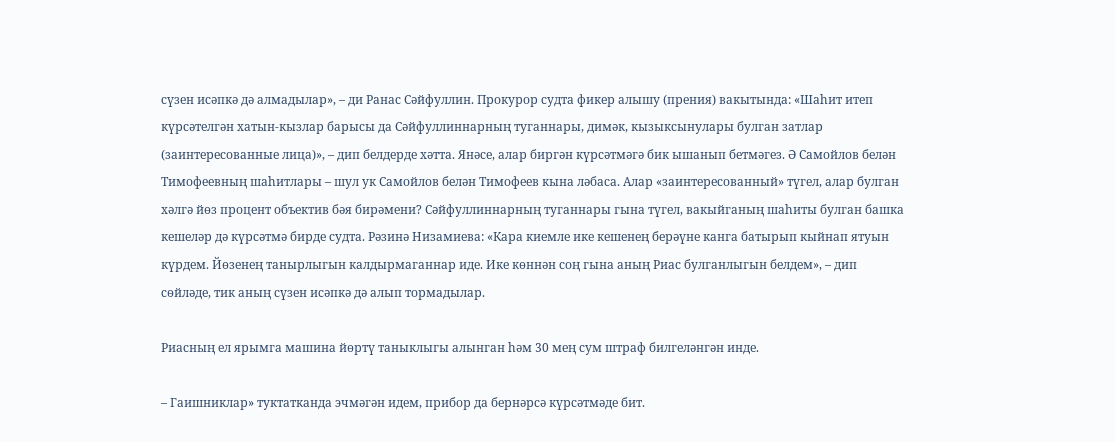сүзен исәпкә дә алмадылар», – ди Ранас Сәйфуллин. Прокурор судта фикер алышу (прения) вакытында: «Шаһит итеп күрсәтелгән хатын-кызлар барысы да Сәйфуллиннарның туганнары, димәк, кызыксынулары булган затлар (заинтересованные лица)», – дип белдерде хәтта. Янәсе, алар биргән күрсәтмәгә бик ышанып бетмәгез. Ә Самойлов белән Тимофеевның шаһитлары – шул ук Самойлов белән Тимофеев кына ләбаса. Алар «заинтересованный» түгел, алар булган хәлгә йөз процент объектив бәя бирәмени? Сәйфуллиннарның туганнары гына түгел, вакыйганың шаһиты булган башка кешеләр дә күрсәтмә бирде судта. Рәзинә Низамиева: «Кара киемле ике кешенең берәүне канга батырып кыйнап ятуын күрдем. Йөзенең танырлыгын калдырмаганнар иде. Ике көннән соң гына аның Риас булганлыгын белдем», – дип сөйләде, тик аның сүзен исәпкә дә алып тормадылар.

Риасның ел ярымга машина йөртү таныклыгы алынган һәм 30 мең сум штраф билгеләнгән инде.

– Гаишниклар» туктатканда эчмәгән идем, прибор да бернәрсә күрсәтмәде бит.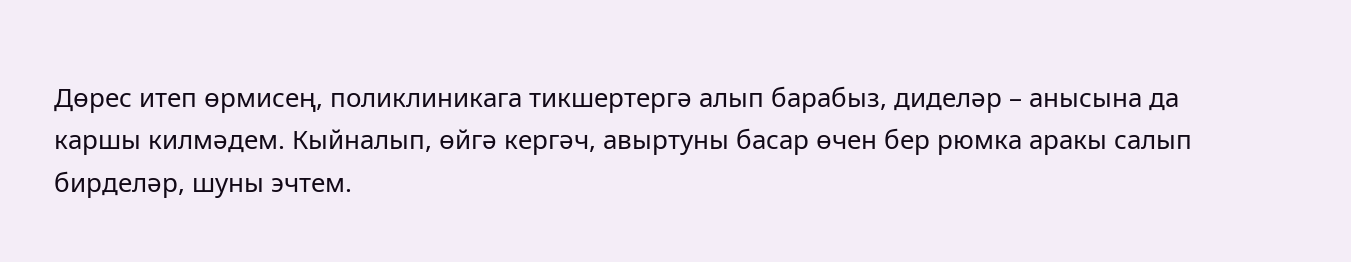Дөрес итеп өрмисең, поликлиникага тикшертергә алып барабыз, диделәр – анысына да каршы килмәдем. Кыйналып, өйгә кергәч, авыртуны басар өчен бер рюмка аракы салып бирделәр, шуны эчтем.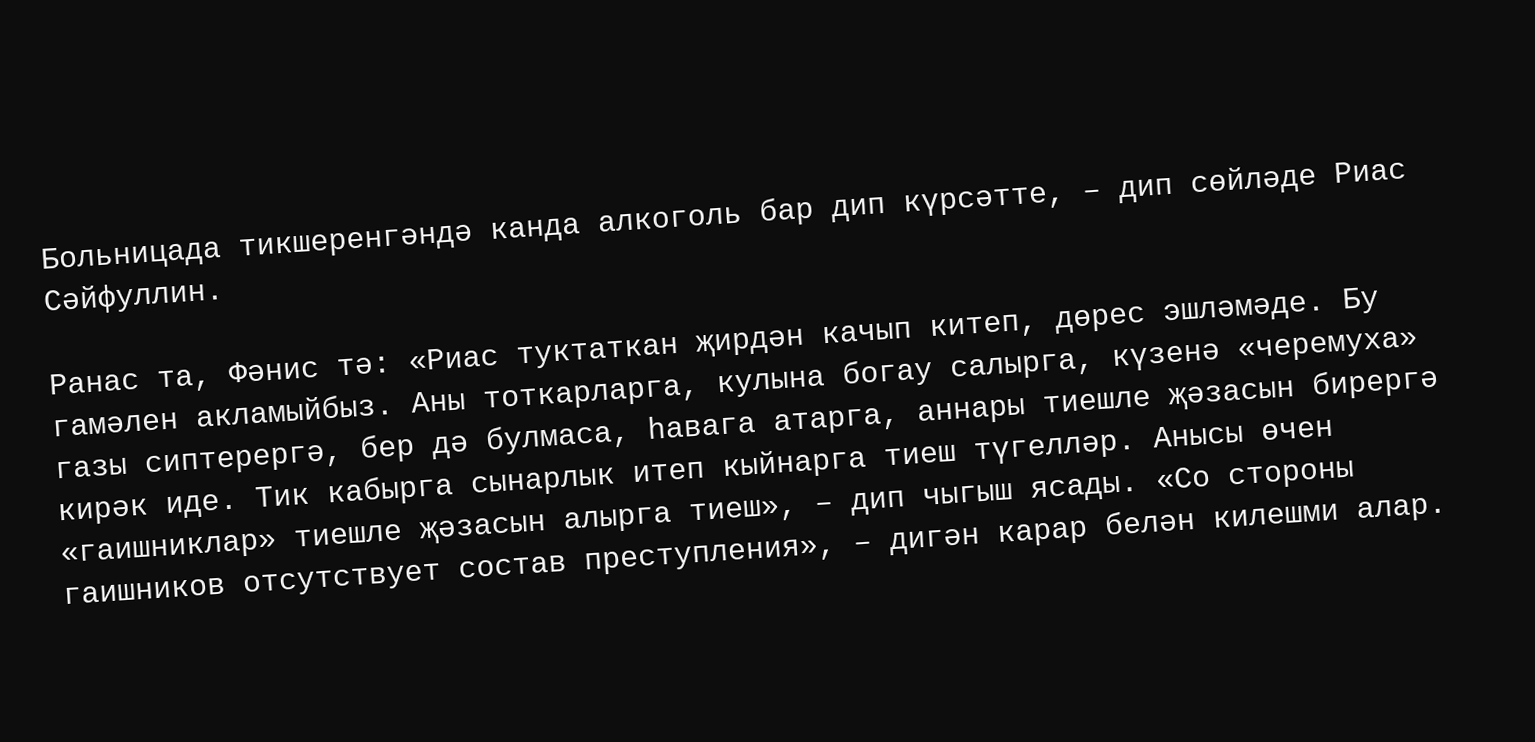Больницада тикшеренгәндә канда алкоголь бар дип күрсәтте, – дип сөйләде Риас Сәйфуллин.

Ранас та, Фәнис тә: «Риас туктаткан җирдән качып китеп, дөрес эшләмәде. Бу гамәлен акламыйбыз. Аны тоткарларга, кулына богау салырга, күзенә «черемуха» газы сиптерергә, бер дә булмаса, һавага атарга, аннары тиешле җәзасын бирергә кирәк иде. Тик кабырга сынарлык итеп кыйнарга тиеш түгелләр. Анысы өчен «гаишниклар» тиешле җәзасын алырга тиеш», – дип чыгыш ясады. «Со стороны гаишников отсутствует состав преступления», – дигән карар белән килешми алар.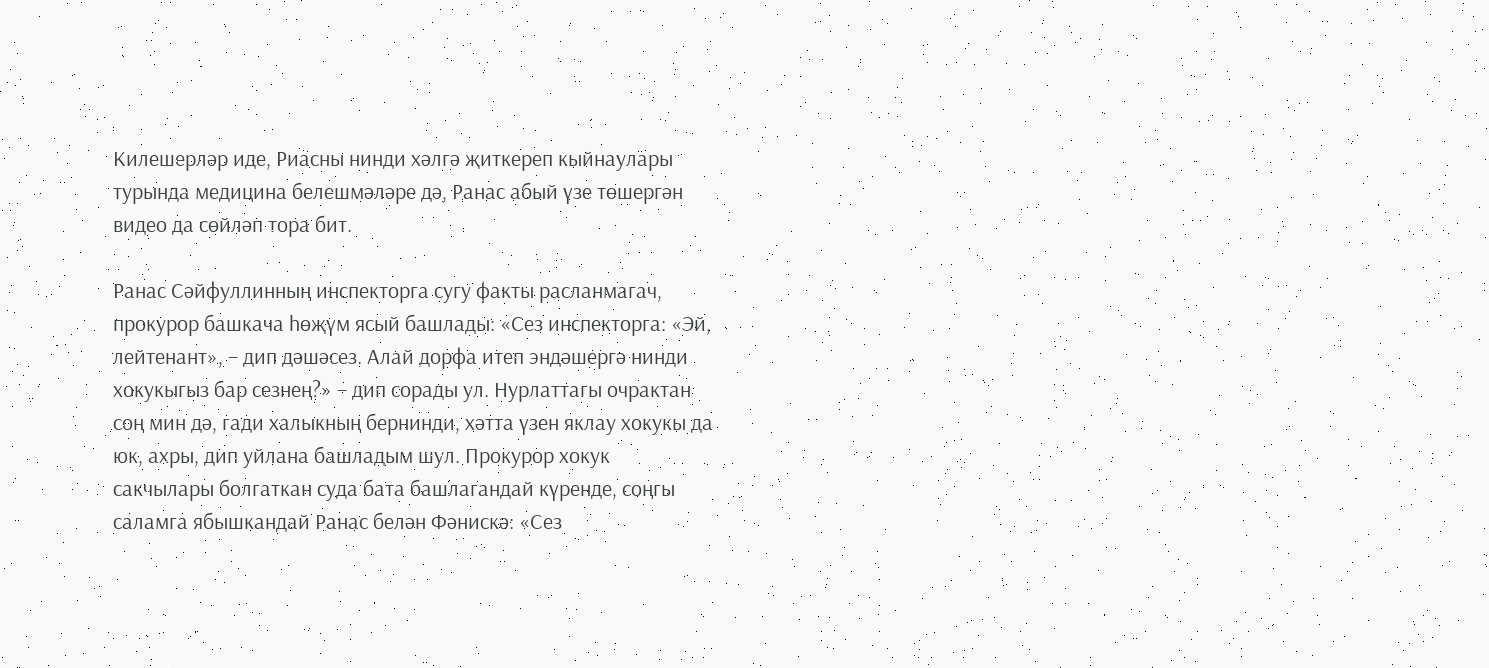Килешерләр иде, Риасны нинди хәлгә җиткереп кыйнаулары турында медицина белешмәләре дә, Ранас абый үзе төшергән видео да сөйләп тора бит.

Ранас Сәйфуллинның инспекторга сугу факты расланмагач, прокурор башкача һөҗүм ясый башлады: «Сез инспекторга: «Эй, лейтенант», – дип дәшәсез. Алай дорфа итеп эндәшергә нинди хокукыгыз бар сезнең?» – дип сорады ул. Нурлаттагы очрактан соң мин дә, гади халыкның бернинди, хәтта үзен яклау хокукы да юк, ахры, дип уйлана башладым шул. Прокурор хокук сакчылары болгаткан суда бата башлагандай күренде, соңгы саламга ябышкандай Ранас белән Фәнискә: «Сез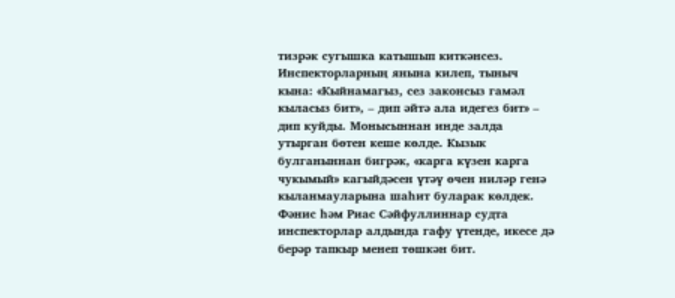тизрәк сугышка катышып киткәнсез. Инспекторларның янына килеп, тыныч кына: «Кыйнамагыз, сез законсыз гамәл кыласыз бит», – дип әйтә ала идегез бит» – дип куйды. Монысыннан инде залда утырган бөтен кеше көлде. Кызык булганыннан бигрәк, «карга күзен карга чукымый» кагыйдәсен үтәү өчен ниләр генә кыланмауларына шаһит буларак көлдек. Фәнис һәм Риас Сәйфуллиннар судта инспекторлар алдында гафу үтенде, икесе дә берәр тапкыр менеп төшкән бит.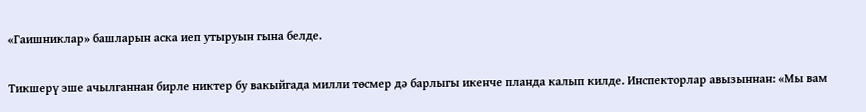«Гаишниклар» башларын аска иеп утыруын гына белде.

Тикшерү эше ачылганнан бирле никтер бу вакыйгада милли төсмер дә барлыгы икенче планда калып килде. Инспекторлар авызыннан: «Мы вам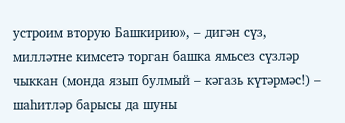устроим вторую Башкирию», – дигән сүз, милләтне кимсетә торган башка ямьсез сүзләр чыккан (монда язып булмый – кәгазь күтәрмәс!) – шаһитләр барысы да шуны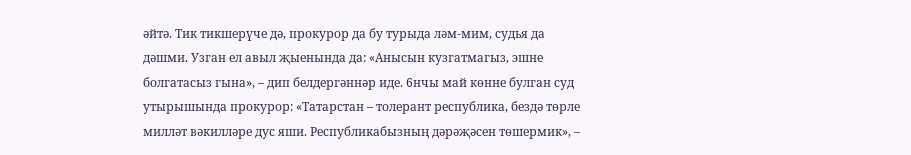әйтә. Тик тикшерүче дә, прокурор да бу турыда ләм-мим, судья да дәшми. Узган ел авыл җыенында да: «Анысын кузгатмагыз, эшне болгатасыз гына», – дип белдергәннәр иде. 6нчы май көнне булган суд утырышында прокурор: «Татарстан – толерант республика, бездә төрле милләт вәкилләре дус яши. Республикабызның дәрәҗәсен төшермик», –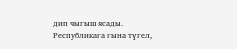дип чыгыш ясады. Республикага гына түгел,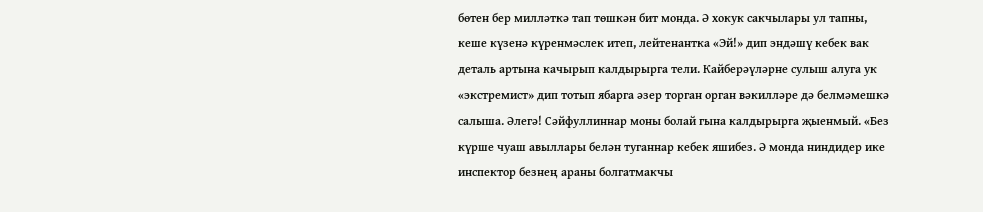бөтен бер милләткә тап төшкән бит монда. Ә хокук сакчылары ул тапны, кеше күзенә күренмәслек итеп, лейтенантка «Эй!» дип эндәшү кебек вак деталь артына качырып калдырырга тели. Кайберәүләрне сулыш алуга ук «экстремист» дип тотып ябарга әзер торган орган вәкилләре дә белмәмешкә салыша. Әлегә! Сәйфуллиннар моны болай гына калдырырга җыенмый. «Без күрше чуаш авыллары белән туганнар кебек яшибез. Ә монда ниндидер ике инспектор безнең араны болгатмакчы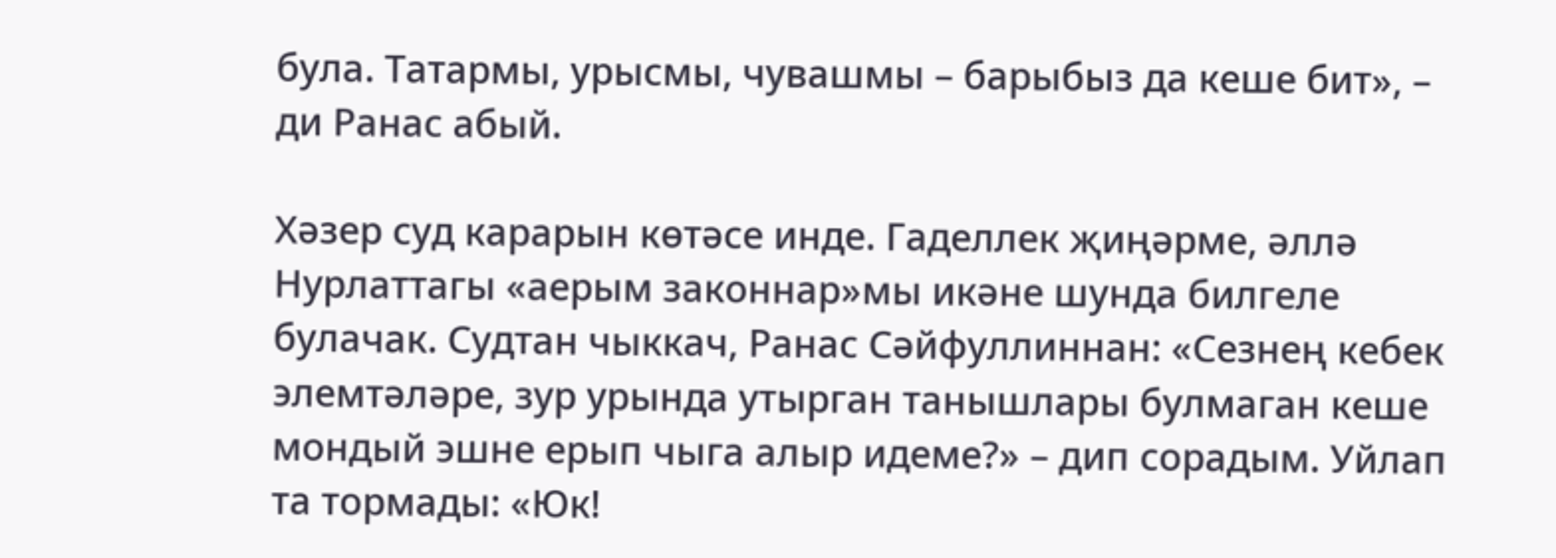була. Татармы, урысмы, чувашмы – барыбыз да кеше бит», – ди Ранас абый.

Хәзер суд карарын көтәсе инде. Гаделлек җиңәрме, әллә Нурлаттагы «аерым законнар»мы икәне шунда билгеле булачак. Судтан чыккач, Ранас Сәйфуллиннан: «Сезнең кебек элемтәләре, зур урында утырган танышлары булмаган кеше мондый эшне ерып чыга алыр идеме?» – дип сорадым. Уйлап та тормады: «Юк!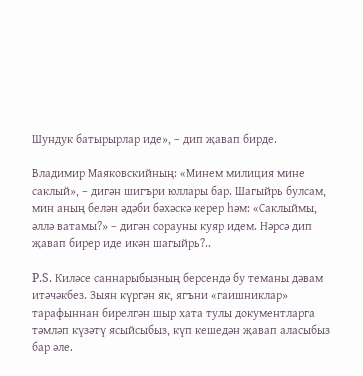Шундук батырырлар иде», – дип җавап бирде.

Владимир Маяковскийның: «Минем милиция мине саклый», – дигән шигъри юллары бар. Шагыйрь булсам, мин аның белән әдәби бәхәскә керер һәм: «Саклыймы, әллә ватамы?» – дигән сорауны куяр идем. Нәрсә дип җавап бирер иде икән шагыйрь?..

P.S. Киләсе саннарыбызның берсендә бу теманы дәвам итәчәкбез. Зыян күргән як, ягъни «гаишниклар» тарафыннан бирелгән шыр хата тулы документларга тәмләп күзәтү ясыйсыбыз, күп кешедән җавап аласыбыз бар әле.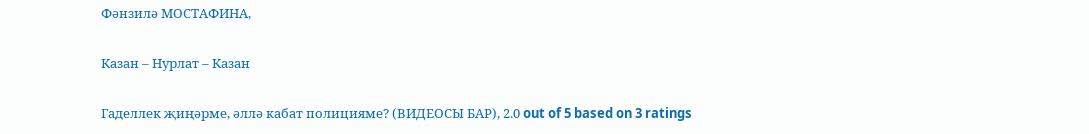Фәнзилә МОСТАФИНА,

Казан – Нурлат – Казан

Гаделлек җиңәрме, әллә кабат полицияме? (ВИДЕОСЫ БАР), 2.0 out of 5 based on 3 ratings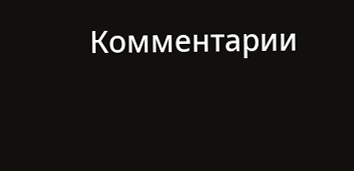Комментарии